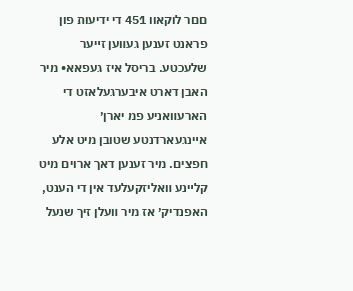םםר לוקאוו 451 די ידיעות פון פראנט זענען געװען זײער שלעכטע. בריסל איז געפאא• מיר האבן דארט איבערגעלאזט די הארעװאניע פמ יארן׳ אײנגעארדנטע שטובן מיט אלע חפצים. מיר זענען דאך ארוים מיט קלײנע װאליזקעלעד אין די הענט, האפנדיק׳ אז מיר װעלן זיך שנעל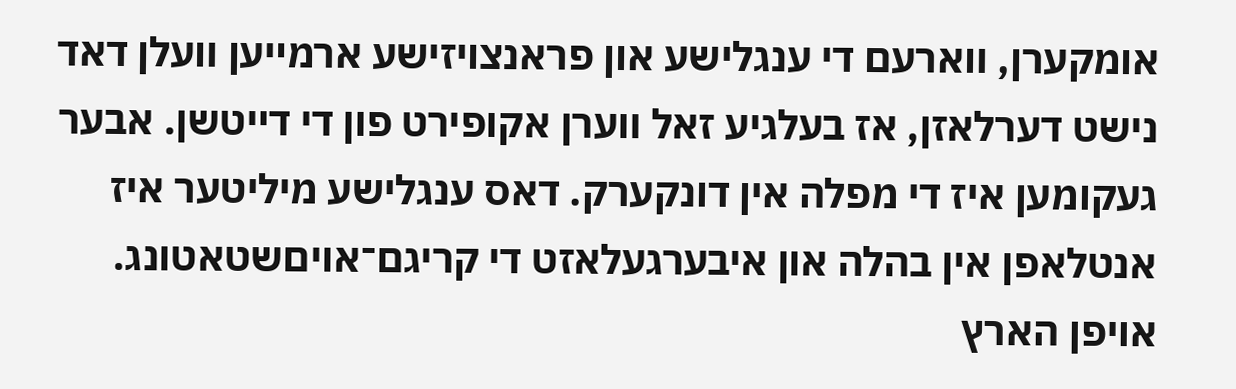אומקערן, װארעם די ענגלישע און פראנצויזישע ארמײען װעלן דאד נישט דערלאזן, אז בעלגיע זאל װערן אקופירט פון די דײטשן. אבער געקומען איז די מפלה אין דונקערק. דאס ענגלישע מיליטער איז אנטלאפן אין בהלה און איבערגעלאזט די קריגם־אויםשטאטונג. אויפן הארץ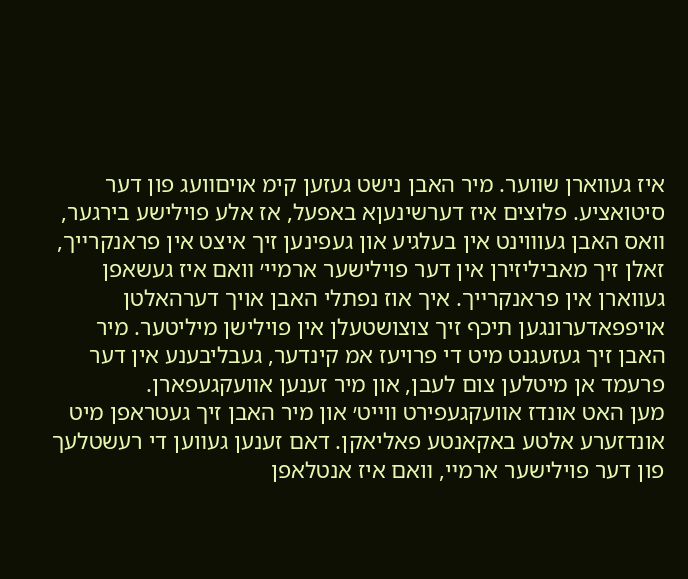איז געװארן שװער. מיר האבן נישט געזען קימ אויםװעג פון דער סיטואציע. פלוצים איז דערשינעןא באפעל, אז אלע פוילישע בירגער, װאס האבן געוװינט אין בעלגיע און געפינען זיך איצט אין פראנקרײך, זאלן זיך מאביליזירן אין דער פוילישער ארמײ׳ װאם איז געשאפן געװארן אין פראנקרײך. איך אוז נפתלי האבן אויך דערהאלטן אויפפאדערונגען תיכף זיך צוצושטעלן אין פוילישן מיליטער. מיר האבן זיך געזעגנט מיט די פרויעז אמ קינדער, געבליבענע אין דער פרעמד אן מיטלען צום לעבן, און מיר זענען אװעקגעפארן.
מען האט אונדז אװעקגעפירט װײט׳ און מיר האבן זיך געטראפן מיט אונדזערע אלטע באקאנטע פאליאקן. דאם זענען געװען די רעשטלעך פון דער פוילישער ארמײ, װאם איז אנטלאפן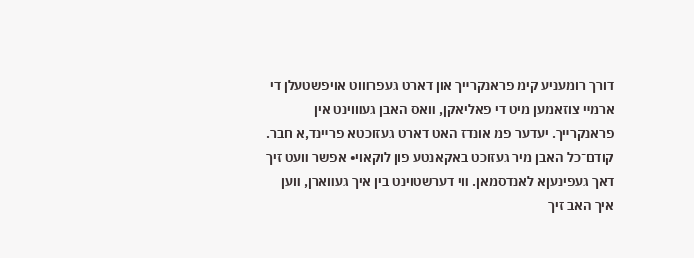דורך רומעניע קימ פראנקרײך און דארט געפרװוט אויפשטעלן די ארמײ צוזאמען מיט די פאליאקן, װאס האבן געװוינט אין פראנקרײך. יעדער פמ אונדז האט דארט געזוכטא פרײנד,א חבר. קודם־כל האבן מיר געזוכט באקאנטע פון לוקאוי• אפשר װעט זיך דאך געפינעןא לאנדסמאן. װי דערשטוינט בין איך געװארן, װען איך האב זיך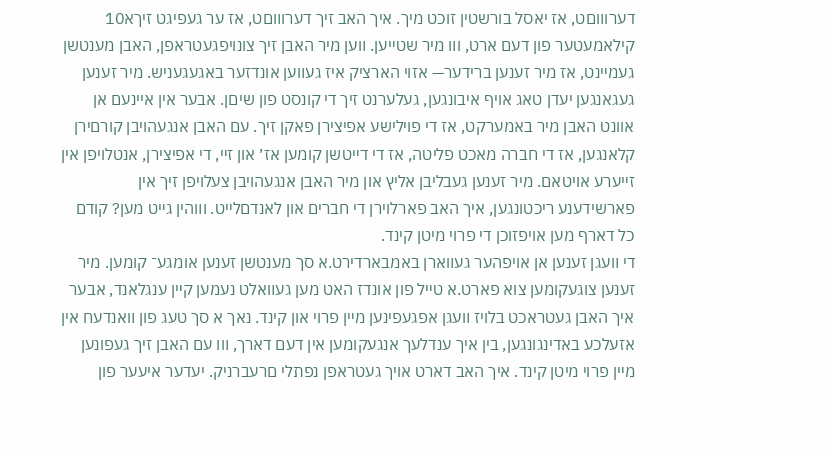דערוװםט, אז יאסל בורשטין זוכט מיך. איך האב זיך דערוװםט, אז ער געפיגט זיךא10 קילאמעטער פון דעם ארט, וװ מיר שטײען. װען מיר האבן זיך צונויפגעטראפן, האבן מענטשן געמײנט, אז מיר זענען ברידער— אזוי הארציק איז געװען אונדזער באגעגעניש. מיר זענען געגאנגען יעדן טאג אויף איבונגען, געלערנט זיך די קונסט פון שיםן. אבער אין איינעם אן אוונט האבן מיר באמערקט, אז די פוילישע אפיצירן פאקן זיך. עם האבן אנגעהויבן קורםירן קלאנגען, אז די חברה מאכט פליטה, אז די דײטשן קומען אז׳ און זײ, די אפיצירן, אנטלויפן אין זײערע אויטאם. מיר זענען געבליבן אליץ און מיר האבן אנגעהויבן צעלויפן זיך אין פארשידענע ריכטונגען, איך האב פארלוירן די חברים און לאנדםלײט. וװהין גײט מען? קודם כל דארף מען אויפזוכן די פרוי מיטן קינד.
די װעגן זענען אן אויפהער געװארן באמבארדירט.א סך מענטשן זענען אומגע־ קומען. מיר זענען צוגעקומען צוא פארט.א טײל פון אונדז האט מען געװאלט נעמען קײן ענגלאנד, אבער איך האבן געטראכט בלויז װעגן אפגעפינען מײן פרוי און קינד. נאך א סך טעג פון װאנדעח אין אזעלכע באדינגונגען, בין איך ענדלעך אנגעקומען אין דעם דארך, װו עם האבן זיך געפונען מײן פרוי מיטן קינד. איך האב דארט אויך געטראפן נפתלי םרעברניק. יעדער איעער פון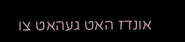אונדז האט געהאט צו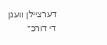דערצײלן װעגן די דורכ־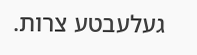געלעבטע צרות.